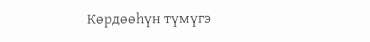Көрдөөһүн түмүгэ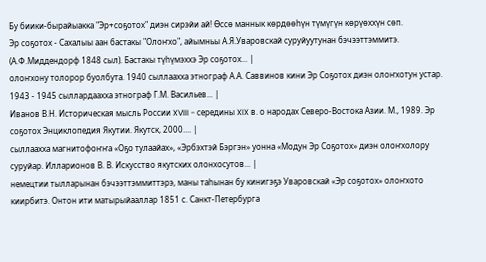Бу биики-бырайыакка "Эр+соҕотох" диэн сирэйи ай! Өссө маннык көрдөөһүн түмүгүн көрүөххүн сөп.
Эр соҕотох - Сахалыы аан бастакы "Олоҥхо", айымньы А.Я.Уваровскай суруйуутунан бэчээттэммитэ. (А.Ф.Миддендорф 1848 сыл). Бастакы түhүмэххэ Эр соҕотох... |
олоҥхону толорор буолбута. 1940 сыллаахха этнограф А.А. Саввинов кини Эр Соҕотох диэн олоҥхотун устар. 1943 - 1945 сыллардаахха этнограф Г.М. Васильев... |
Иванов В.Н. Историческая мысль России XVIII - середины XIX в. о народах Северо-Востока Азии. М., 1989. Эр соҕотох Энциклопедия Якутии. Якутск, 2000.... |
сыллаахха магнитофоҥҥа «Оҕо тулаайах», «Эрбэхтэй Бэргэн» уонна «Модун Эр Соҕотох» диэн олоҥхолору суруйар. Илларионов В. В. Искусство якутских олонхосутов... |
немецтии тылларынан бэчээттэммиттэрэ, маны таһынан бу кинигэҕэ Уваровскай «Эр соҕотох» олоҥхото киирбитэ. Онтон ити матырыйааллар 1851 с. Санкт-Петербурга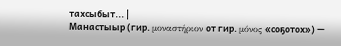тахсыбыт... |
Манастыыр (гир. μοναστήριον от гир. μόνος «соҕотох») —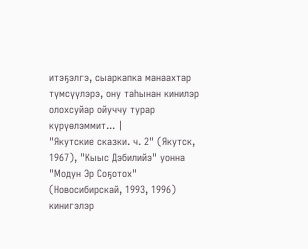итэҕэлгэ, сыаркапка манаахтар түмсүүлэрэ, ону таһынан кинилэр олохсуйар ойуччу турар күрүөлэммит... |
"Якутские сказки. ч. 2" (Якутск, 1967), "Кыыс Дэбилийэ" уонна "Модун Эр Соҕотох" (Новосибирскай, 1993, 1996) кинигэлэр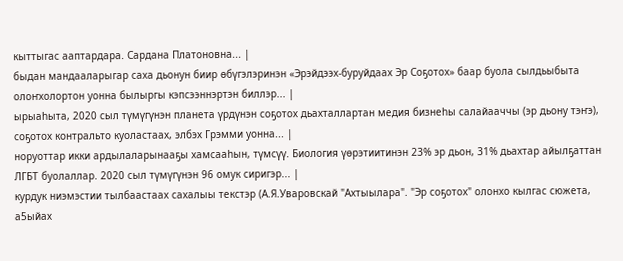кыттыгас ааптардара. Сардана Платоновна... |
быдан мандааларыгар саха дьонун биир өбүгэлэринэн «Эрэйдээх-буруйдаах Эр Соҕотох» баар буола сылдьыбыта олоҥхолортон уонна былыргы кэпсээннэртэн биллэр... |
ырыаһыта, 2020 сыл түмүгүнэн планета үрдүнэн соҕотох дьахталлартан медия бизнеһы салайааччы (эр дьону тэҥэ), соҕотох контральто куоластаах, элбэх Грэмми уонна... |
норуоттар икки ардылаларынааҕы хамсааһын, түмсүү. Биология үөрэтиитинэн 23% эр дьон, 31% дьахтар айылҕаттан ЛГБТ буолаллар. 2020 сыл түмүгүнэн 96 омук сиригэр... |
курдук ниэмэстии тылбаастаах сахалыы текстэр (А.Я.Уваровскай "Ахтыылара". "Эр соҕотох" олонхо кылгас сюжета, а5ыйах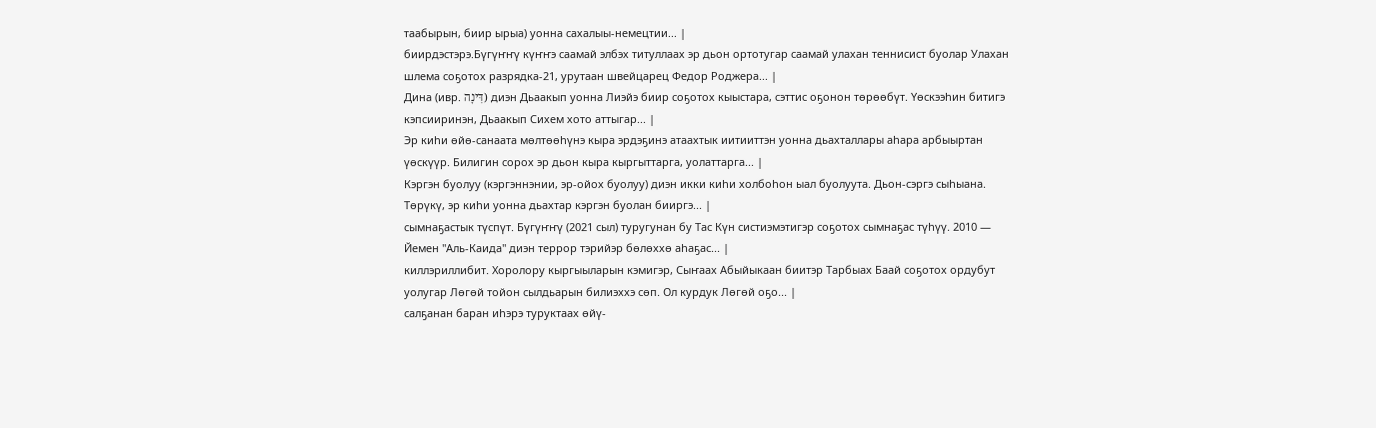таабырын, биир ырыа) уонна сахалыы-немецтии... |
биирдэстэрэ.Бүгүҥҥү күҥҥэ саамай элбэх титуллаах эр дьон ортотугар саамай улахан теннисист буолар Улахан шлема соҕотох разрядка-21, урутаан швейцарец Федор Роджера... |
Дина (ивр. דִּינָה) диэн Дьаакып уонна Лиэйэ биир соҕотох кыыстара, сэттис оҕонон төрөөбүт. Үөскээһин битигэ кэпсииринэн, Дьаакып Сихем хото аттыгар... |
Эр киһи өйө-санаата мөлтөөһүнэ кыра эрдэҕинэ атаахтык иитииттэн уонна дьахталлары аһара арбыыртан үөскүүр. Билигин сорох эр дьон кыра кыргыттарга, уолаттарга... |
Кэргэн буолуу (кэргэннэнии, эр-ойох буолуу) диэн икки киhи холбоhон ыал буолуута. Дьон-сэргэ сыhыана. Төрүкү, эр киhи уонна дьахтар кэргэн буолан бииргэ... |
сымнаҕастык түспүт. Бүгүҥҥү (2021 сыл) туругунан бу Тас Күн систиэмэтигэр соҕотох сымнаҕас түһүү. 2010 — Йемен "Аль-Каида" диэн террор тэрийэр бөлөххө аһаҕас... |
киллэриллибит. Хоролору кыргыыларын кэмигэр, Сыҥаах Абыйыкаан биитэр Тарбыах Баай соҕотох ордубут уолугар Лөгөй тойон сылдьарын билиэххэ сөп. Ол курдук Лөгөй оҕо... |
салҕанан баран иһэрэ туруктаах өйү-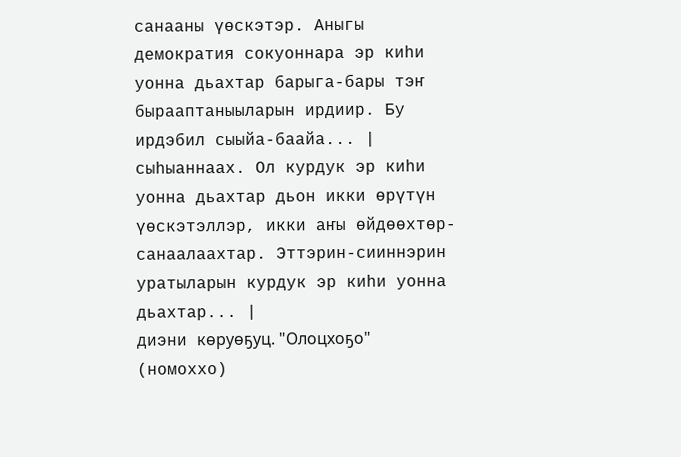санааны үөскэтэр. Аныгы демократия сокуоннара эр киһи уонна дьахтар барыга-бары тэҥ бырааптаныыларын ирдиир. Бу ирдэбил сыыйа-баайа... |
сыһыаннаах. Ол курдук эр киһи уонна дьахтар дьон икки өрүтүн үөскэтэллэр, икки аҥы өйдөөхтөр-санаалаахтар. Эттэрин-сииннэрин уратыларын курдук эр киһи уонна дьахтар... |
диэни көруөҕуц. "Олоцхоҕо" (номоххо)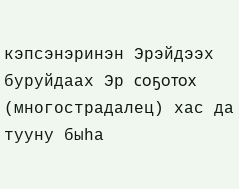кэпсэнэринэн Эрэйдээх буруйдаах Эр соҕотох (многострадалец) хас да тууну быhа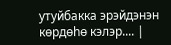утуйбакка эрэйдэнэн көрдөhө кэлэр.... |